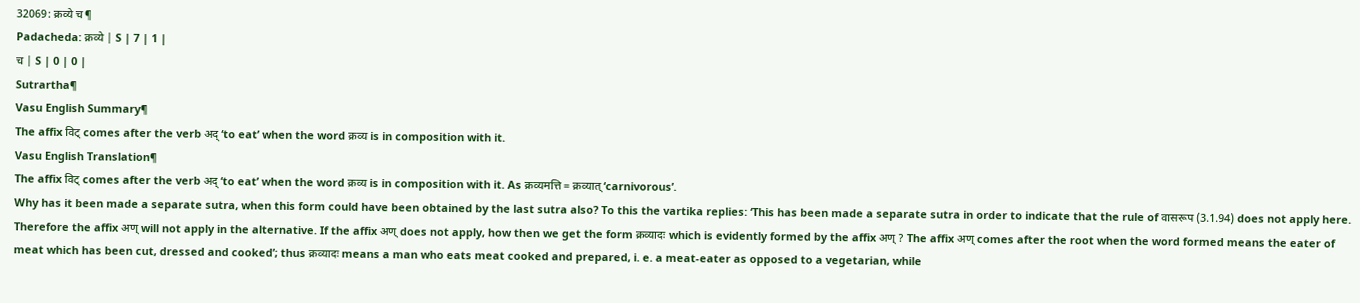32069: क्रव्ये च¶
Padacheda: क्रव्ये | S | 7 | 1 |
च | S | 0 | 0 |
Sutrartha¶
Vasu English Summary¶
The affix विट् comes after the verb अद् ‘to eat’ when the word क्रव्य is in composition with it.
Vasu English Translation¶
The affix विट् comes after the verb अद् ‘to eat’ when the word क्रव्य is in composition with it. As क्रव्यमत्ति = क्रव्यात् ‘carnivorous’.
Why has it been made a separate sutra, when this form could have been obtained by the last sutra also? To this the vartika replies: ‘This has been made a separate sutra in order to indicate that the rule of वासरूप (3.1.94) does not apply here. Therefore the affix अण् will not apply in the alternative. If the affix अण् does not apply, how then we get the form क्रव्यादः which is evidently formed by the affix अण् ? The affix अण् comes after the root when the word formed means the eater of meat which has been cut, dressed and cooked’; thus क्रव्यादः means a man who eats meat cooked and prepared, i. e. a meat-eater as opposed to a vegetarian, while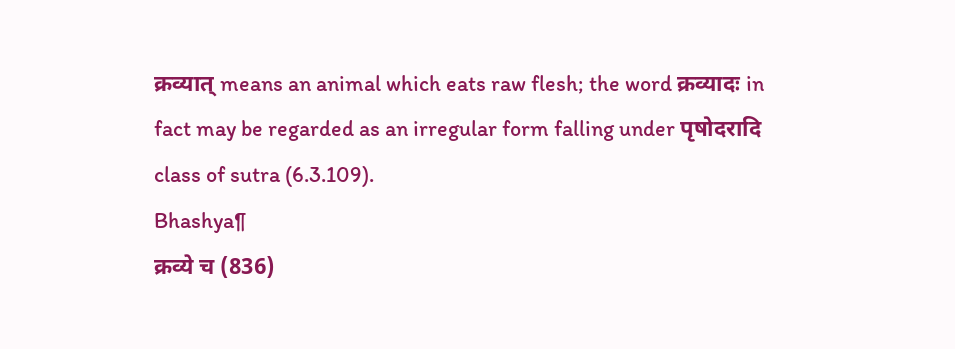क्रव्यात् means an animal which eats raw flesh; the word क्रव्यादः in fact may be regarded as an irregular form falling under पृषोदरादि class of sutra (6.3.109).
Bhashya¶
क्रव्ये च (836)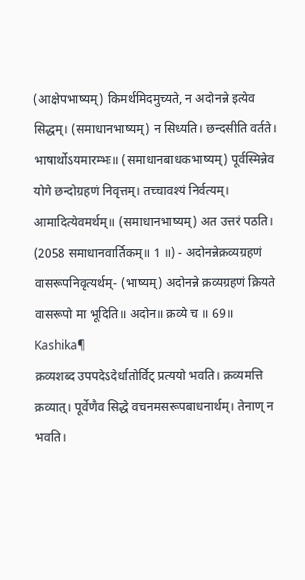(आक्षेपभाष्यम्) किमर्थमिदमुच्यते, न अदोनन्ने इत्येव सिद्धम्। (समाधानभाष्यम्) न सिध्यति। छन्दसीति वर्तते। भाषार्थोऽयमारम्भः॥ (समाधानबाधकभाष्यम्) पूर्वस्मिन्नेव योगे छन्दोग्रहणं निवृत्तम्। तच्चावश्यं निर्वत्यम्। आमादित्येवमर्थम्॥ (समाधानभाष्यम्) अत उत्तरं पठति। (2058 समाधानवार्तिकम्॥ 1 ॥) - अदोनन्नेक्रव्यग्रहणं वासरूपनिवृत्यर्थम्- (भाष्यम्) अदोनन्ने क्रव्यग्रहणं क्रियते वासरूपो मा भूदिति॥ अदोन॥ क्रव्ये च ॥ 69॥
Kashika¶
क्रव्यशब्द उपपदेऽदेर्धातोर्विट् प्रत्ययो भवति। क्रव्यमत्ति क्रव्यात्। पूर्वेणैव सिद्धे वचनमसरूपबाधनार्थम्। तेनाण् न भवति।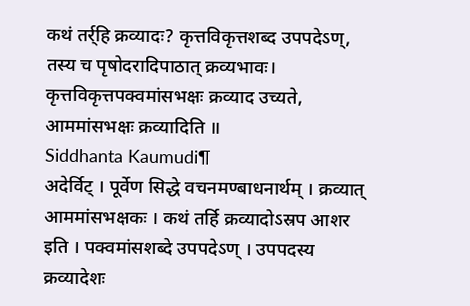कथं तर्र्हि क्रव्यादः? कृत्तविकृत्तशब्द उपपदेऽण्, तस्य च पृषोदरादिपाठात् क्रव्यभावः। कृत्तविकृत्तपक्वमांसभक्षः क्रव्याद उच्यते, आममांसभक्षः क्रव्यादिति ॥
Siddhanta Kaumudi¶
अदेर्विट् । पूर्वेण सिद्धे वचनमण्बाधनार्थम् । क्रव्यात् आममांसभक्षकः । कथं तर्हि क्रव्यादोऽस्रप आशर इति । पक्वमांसशब्दे उपपदेऽण् । उपपदस्य क्रव्यादेशः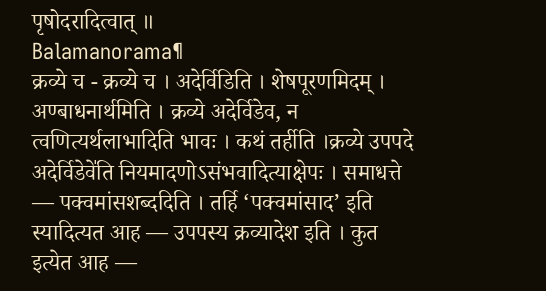पृषोदरादित्वात् ॥
Balamanorama¶
क्रव्ये च - क्रव्ये च । अदेर्विडिति । शेषपूरणमिदम् । अण्बाधनार्थमिति । क्रव्ये अदेर्विडेव, न त्वणित्यर्थलाभादिति भावः । कथं तर्हीति ।क्रव्ये उपपदे अदेर्विडेवे॑ति नियमादणोऽसंभवादित्याक्षेपः । समाधत्ते — पक्वमांसशब्ददिति । तर्हि ‘पक्वमांसाद’ इति स्यादित्यत आह — उपपस्य क्रव्यादेश इति । कुत इत्येत आह —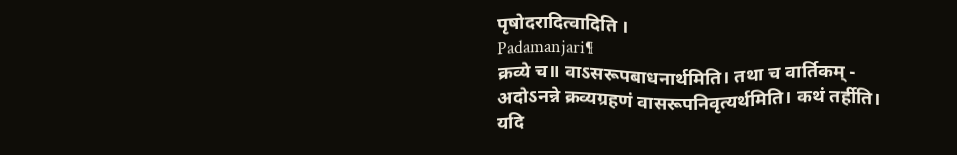पृषोदरादित्वादिति ।
Padamanjari¶
क्रव्ये च॥ वाऽसरूपबाधनार्थमिति। तथा च वार्तिकम् - अदोऽनन्ने क्रव्यग्रहणं वासरूपनिवृत्यर्थमिति। कथं तर्हीति। यदि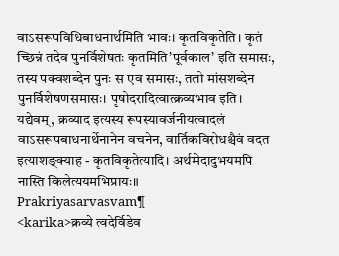वाऽसरूपविधिबाधनार्थमिति भावः। कृतविकृतेति। कृतं च्छिन्नं तदेव पुनर्विशेषतः कृतमिति’पूर्वकाल’ इति समासः, तस्य पक्वशब्देन पुनः स एव समासः, ततो मांसशब्देन पुनर्विशेषणसमासः। पृषोदरादित्वात्क्रव्यभाव इति। यद्येवम्, क्रव्याद इत्यस्य रूपस्यावर्जनीयत्वादलं वाऽसरूपबाधनार्थेनानेन वचनेन, वार्तिकविरोधश्चैवं वदत इत्याशङ्क्याह - कृतविकृतेत्यादि। अर्थमेदादुभयमपि नास्ति किलेत्ययमभिप्रायः॥
Prakriyasarvasvam¶
<karika>क्रव्ये त्वदेर्विडेव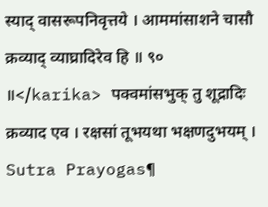स्याद् वासरूपनिवृत्तये । आममांसाशने चासौ क्रव्याद् व्याघ्रादिरेव हि ॥ ९० ॥</karika> पक्वमांसभुक् तु शूद्रादिः क्रव्याद एव । रक्षसां तूभयथा भक्षणदुभयम् ।
Sutra Prayogas¶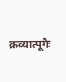क्रव्यात्पूगैः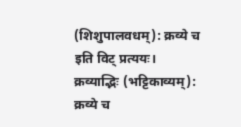(शिशुपालवधम्): क्रव्ये च इति विट् प्रत्ययः।
क्रव्याद्भिः (भट्टिकाव्यम्): क्रव्ये च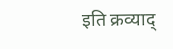इति क्रव्याद्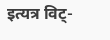इत्यत्र विट्-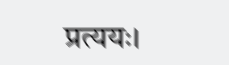प्रत्ययः।